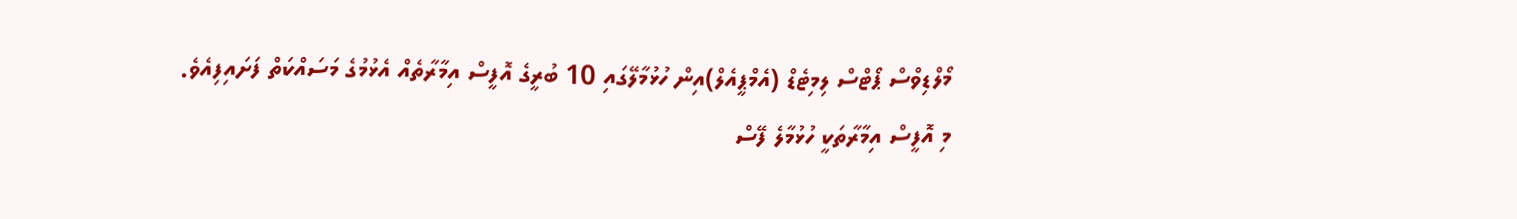މޯލްޑިވްސް ޕޯޓްސް ލިމިޓެޑް (އެމްޕީއެލް)އިން ހުޅުމާލޭގައި 10 ބުރީގެ އޮފީސް އިމާރާތެއް އެޅުމުގެ މަސައްކަތް ފަށައިފިއެވެ.
މި އޮފީސް އިމާރާތަކީ ހުޅުމާލެ ފޭސް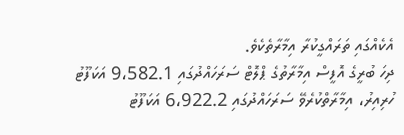އެކެއްގައި ތަރައްގީކުރާ އިމާރާތެކެވެ.
ދިހަ ބުރީގެ އޮފީސް އިމާރާތުގެ ޕްލޮޓް ސަރަހައްދުގައި 9،582.1 އަކަފޫޓު ހުރިއިރު، އިމާރާތްކުރެވޭ ސަރަހައްދުގައި 6،922.2 އަކަފޫޓު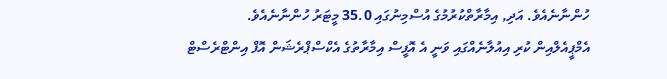ހުންނާނެއެވެ. އަދި, އިމާރާތްކުރުމުގެ އުސްމިނުގައި 35.0 މީޓަރު ހުންނާނެއެވެ.
އެމްޕީއެލްއިން ކުރި އިއުލާނެއްގައި ވަނީ އެ އޮފީސް އިމާރާތުގެ އެކްސްޕްރެޝަން އޮފް އިންޓްރެސްޓް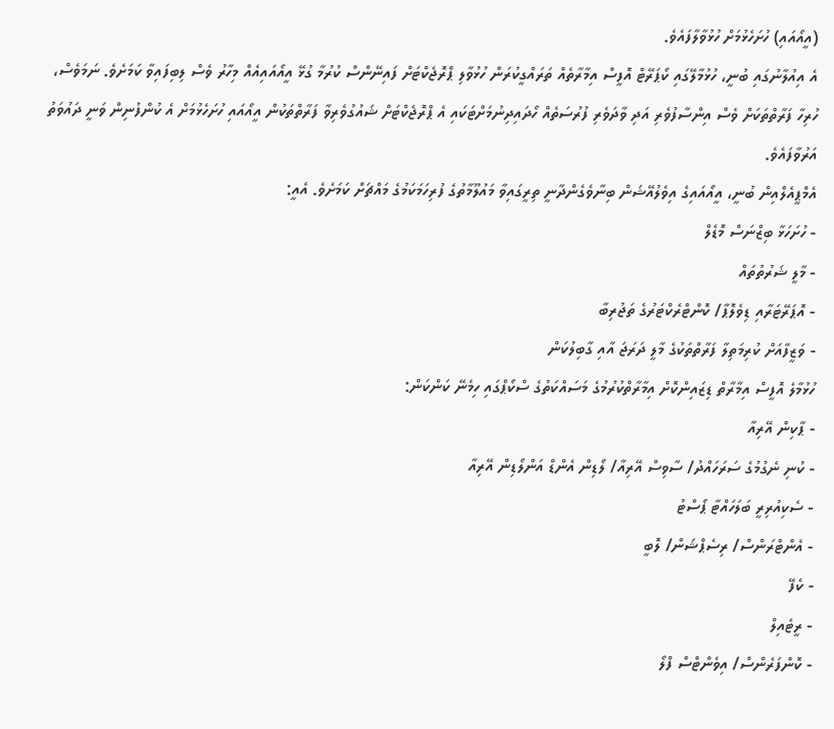(އީއޯއައި) ހުށަހެޅުމަށް ހުޅުވާލާފައެވެ.
އެ އިއުލާނުގައި ބުނީ، ހުޅުމާލޭގައި ކޯޕަރޭޓް އޮފީސް އިމާރާތެއް ތަރައްގީކުރަން ހުޅުވާލި ޕްރޮޖެކްޓަށް ފައިނޭންސް ކުރުމާ ގުޅޭ އީއޯއައިއެއް މިހާރު ވެސް ލިބިފައިވާ ކަމަށެވެ. ނަމަވެސް، ހުރިހާ ފަރާތްތަކަށް ވެސް އިންސާފުވެރި އަދި ވާދަވެރި ފުރުސަތެއް ހޯދައިދިނުމަށްޓަކައި އެ ޕްރޮޖެކްޓަށް ޝައުގުވެރިވާ ފަރާތްތަކުން އީއޯއައި ހުށަހެޅުމަށް އެ ކުންފުނިން ވަނީ ދައުވަތު އަރުވާފައެވެ.
އެމްޕީއެލްއިން ބުނީ، އީއޯއައިގެ އިވެލުއޭޝަން ބިނާވެގެންދާނީ ތިރީގައިވާ މައުލޫމާތުގެ ފުރިހަމަކަމުގެ މައްޗަށް ކަމަށެވެ. އެއީ:
- ހުށަހަޅާ ބިޒްނަސް މޮޑެލް
- މާލީ ޝަރުތުތައް
- އޮޕަރޭޓަރާއި ޑިވެލޮޕާ/ ކޮންޓްރެކްޓަރުގެ ތަޖުރިބާ
- ވަޒީފާއަށް ކުރިމަތިލާ ފަރާތްތަކުގެ މާލީ ދަރަޖަ އާއި ގާބިލުކަން
ހުޅުމާލެ އޮފީސް އިމާރާތް ޑިޒައިންކޮށް އިމާރާތްކުރުމުގެ މަސައްކަތުގެ ސްކޯޕްގައި ހިމެނޭ ކަންކަން:
- ޕާކިން އޭރިއާ
- ކުނި ނެގުމުގެ ސަރަހައްދު/ ސާވިސް އޭރިއާ/ ލޯޑިން އެންޑް އަންލޯޑިން އޭރިއާ
- ސެކިއުރިރީ ބަލަހައްޓާ ޕޯސްޓު
- އެންޓްރަންސް/ ރިސެޕްޝަން/ ލޮބީ
- ކެފޭ
- ރީޓެއިލް
- ކޮންފަރެންސް/ އިވެންޓްސް ފްލޯ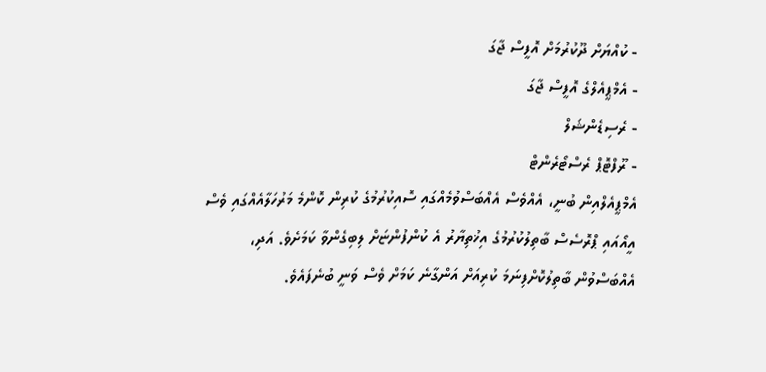- ކުއްޔަށް ދޫކުރުމަށް އޮފީސް ޖާގަ
- އެމްޕީއެލްގެ އޮފީސް ޖާގަ
- ރެސިޑެންޝަލް
- ރޫފްޓޮޕް ރެސްޓޯރެންޓް
އެމްޕީއެލްއިން ބުނީ، އެއްވެސް އެއްބަސްވުމެއްގައި ސޮއިކުރުމުގެ ކުރިން ކޮންމެ މަރުހަލާއެއްގައި ވެސް އީއޯއައި ޕްރޮސެސް ބާތިލުކުރުމުގެ އިޚުތިޔާރު އެ ކުންފުންޏަށް ލިބިގެންވާ ކަމަށެވެ. އަދި، އެއްބަސްވުން ބާތިލުކޮށްފިނަމަ ކުރިއަށް އަންގާނެ ކަމަށް ވެސް ވަނީ ބުނެފައެވެ.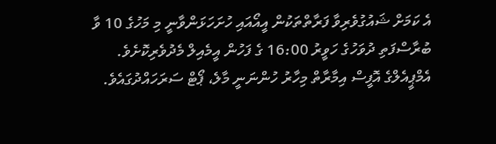އެ ކަމަށް ޝައުގުވެރިވާ ފަރާތްތަކުން އީއޯއައި ހުށަހަޅަންވާނީ މި މަހުގެ 10 ވާ ބުރާސްފަތި ދުވަހުގެ ހަވީރު 16:00 ގެ ފަހުން އީމެއިލް މެދުވެރިކޮށެވެ.
އެމްޕީއެލްގެ އޮފީސް އިމާރާތް މިހާރު ހުންނަނީ މާލެ، ޕޯޓް ސަރަހައްދުގައެވެ.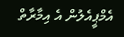އެމްޕީއެލުން އެ އިމާރާތް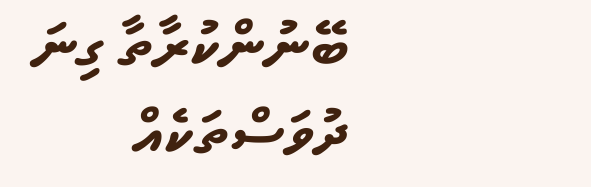ބޭނުންކުރާތާ ގިނަ ދުވަސްތަކެއް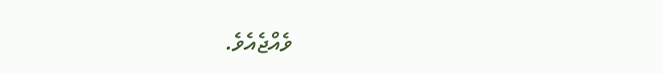ވެއްޖެއެވެ.